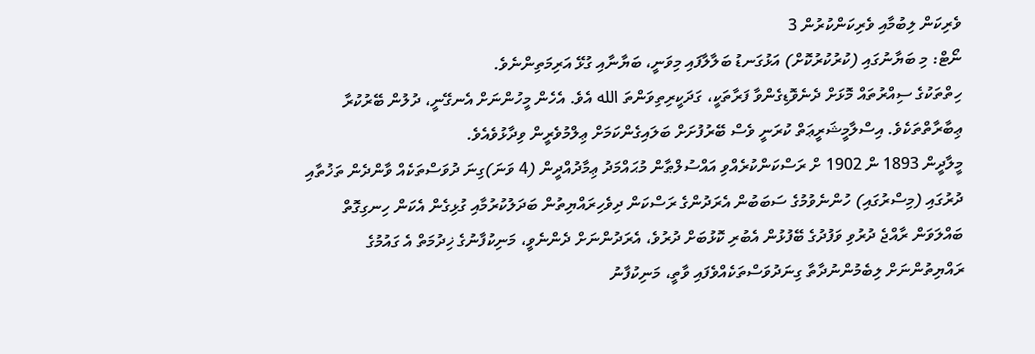ވެރިކަން ލިބުމާއި ވެރިކަންކުރުން 3
ނޯޓް: މި ބަޔާނުގައި (ކުރުކުރުކޮށް) އަޅުގަނޑު ބަލާލާފައި މިވަނީ، ބަޔާނާއި ގުޅޭ އަރިމަތިންނެވެ.
ހިތްތަކުގެ ސިއްރުތައް މޮޅަށް ދެނެވޮޑިގެންވާ ފަރާތަކީ، ގަދަކީރިތިވަންތަ الله އެވެ. އެހެން މީހުންނަށް އެނގޭނީ، ދުލުން ބޭރުކުރާ ޢިބާރާތްތަކެވެ. އިސްލާމީޝަރީޢަތް ކުރަނީ ވެސް ބޭރުފުށަށް ބަލައިގެންކަމަށް ޢިލްމުވެރީން ވިދާޅުވެއެވެ.
މީލާދީން 1893 ން 1902 ށް ރަސްކަންކުރެއްވި އައްސުލްޠާން މުޙައްމަދު ޢިމާދުއްދީން (4 ވަނަ)ގިނަ ދުވަސްތަކެއް ވާންދެން ތަޚުތާއި ދުރުގައި (މިސްރުގައި) ހުންނެވުމުގެ ސަބަބުން އެރަދުންގެ ރަސްކަން ދިވެހިރައްޔިތުން ބަދަލުކުރުމާއި ގުޅިގެން އެކަން ހިނގިގޮތް ބައްލަވަން ރާއްޖެ ދުރުވި ވަފުދުގެ ބޭފުޅުން އެބުރި ކޮޅުބަށް ދުރުވެ، އެރަދުންނަށް ދެންނެވީ، މަނިކުފާނުގެ ޚިދުމަތް އެ ގައުމުގެ ރައްޔިތުންނަށް ލިބެމުންނުދާތާ ގިނަދުވަސްތަކެއްވެފައި ވާތީ، މަނިކުފާނު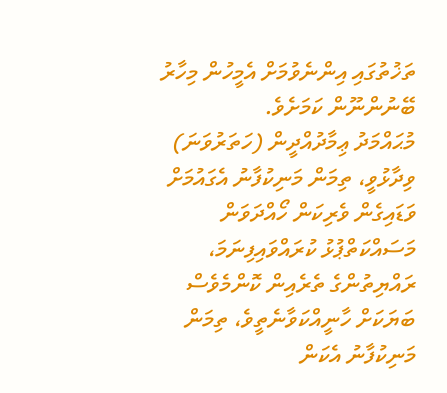ތަޚުތުގައި އިންނެވުމަށް އެމީހުން މިހާރު ބޭނުންނޫން ކަމަށެވެ.
މުޙައްމަދު ޢިމާދުއްދީން (ހަތަރުވަނަ) ވިދާޅުވީ، ތިމަން މަނިކުފާނު އެގައުމަށް ވަޑައިގެން ވެރިކަން ހޯއްދަވަން މަސައްކަތްޕުޅު ކުރައްވައިފިނަމަ، ރައްޔިތުންގެ ތެރެއިން ކޮންމެވެސް ބަޔަކަށް ހާނީއްކަވާނެތީވެ، ތިމަން މަނިކުފާނު އެކަން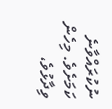ނުކުރައްވާނެ ކަމަށެވެ. މިހެން ވިދާޅުވެ،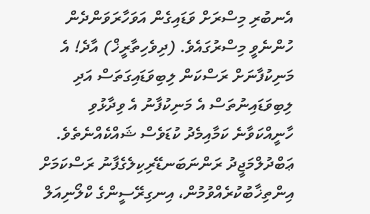އެނބުރި މިސްރަށް ވަޑައިގެން އަވަހާރަވަންދެން ހުންނެވީ މިސްރުގައެވެ. (ދިވެހިތާރީޚް) އާދެ! އެ މަނިކުފާނަށް ރަސްކަން ލިބިވަޑައިގަތަސް އަދި ލިބިވަޑައިނުތަސް އެ މަނިކުފާނު އެ ވިދާޅުވި ހާނީއްކަވާނެ ކަމާއިމެދު ކުޑަވެސް ޝައްކެއްނެތެވެ.
ޢަބްދުލްމަޖީދު ރަންނަބަނޑޭރިކިލެގެފާނު ރަސްކަމަށް އިންތިޚާބުކުރެއްވުމުން، އިނގިރޭސީންގެ ކްލޯނިއަލް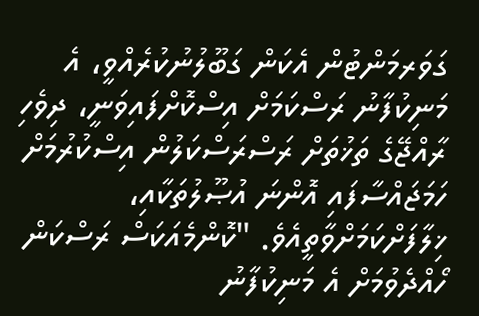ގަވަރމަންޓުން އެކަން ގަބޫލުނުކުރެއްވީ، އެ މަނިކުފާނު ރަސްކަމަށް އިސްކޮށްފައިވަނީ، ދިވެހި ރާއްޖޭގެ ތަޚުތަށް ރަސްރަސްކަލުން އިސްކުރުމަށް ހަމަޖައްސާފައި އޮންނަ އުޞޫލުތަކާއި، ޚިލާފަށްކަމަށްވާތީއެވެ. "ކޮންމެއަކަސް ރަސްކަން ހޯއްދެވުމަށް އެ މަނިކުފާނު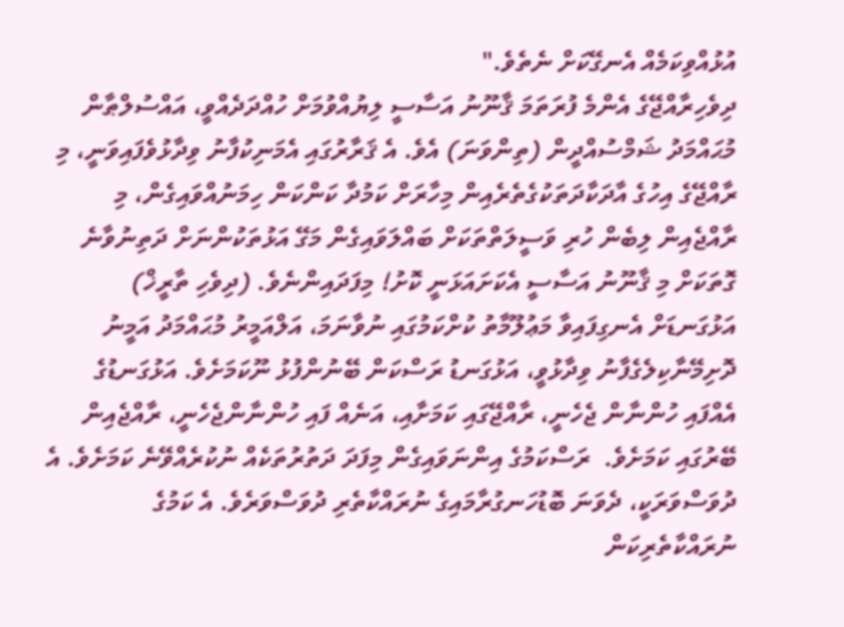އުޅުއްވިކަމެއް އެނގޭކަށް ނެތެވެ."
ދިވެހިރާއްޖޭގެ އެންމެ ފުރަތަމަ ޤާނޫނު އަސާސީ ލިޔުއްވުމަށް ހުއްދަދެއްވީ، އައްސުލްޠާން މުޙައްމަދު ޝަމްސުއްދީން (ތިންވަނަ) އެވެ. އެ ޤަރާރުގައި އެމަނިކުފާނު ވިދާޅުވެފައިވަނީ، މި ރާއްޖޭގެ އިހުގެ އާދަކާދަތަކުގެތެރެއިން މިހާރަށް ކަމުދާ ކަންކަން ހިމަނުއްވައިގެން، މި ރާއްޖެއިން ލިބެން ހުރި ވަސީލަތްތަކަށް ބައްލަވައިގެން މަގޭ އަޅުތަކުންނަށް ދަތިނުވާނެ ގޮތަކަށް މި ޤާނޫނު އަސާސީ އެކަށައަޅަނީ ކޮށު! މިފަދައިންނެވެ. (ދިވެހި ތާރީޚް)
އަޅުގަނޑަށް އެނގިފައިވާ މަޢުލޫމާތު ކުށްކަމުގައި ނުވާނަމަ، އަލްއަމީރު މުޙައްމަދު އަމީނު ދޮށިމޭނާކިލެގެފާނު ވިދާޅުވީ، އަޅުގަނޑު ރަސްކަން ބޭނުންފުޅު ނޫކަމަށެވެ. އަޅުގަނޑުގެ އެއްފައި ހުންނާން ޖެހެނީ، ރާއްޖޭގައި ކަމަށާއި، އަނެއް ފައި ހުންނާންޖެހެނީ، ރާއްޖެއިން ބޭރުގައި ކަމަށެވެ.  ރަސްކަމުގެ އިންނަވައިގެން މިފަދަ ދަތުރުތަކެއް ނުކުރެއްވޭނެ ކަމަށެވެ. އެ ދުވަސްވަރަކީ، ދެވަނަ ބޮޑުހަނގުރާމައިގެ ނުރައްކާތެރި ދުވަސްވަރެވެ. އެ ކަމުގެ ނުރައްކާތެރިކަން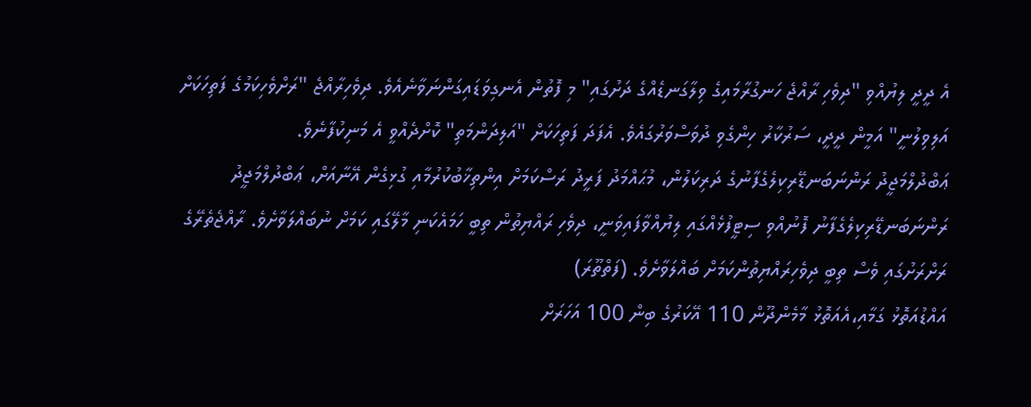އެ ދީދީ ލިޔުއްވި "ދިވެހި ރާއްޖެ ހަނގުރާމައިގެ ވިލާގަނޑެއްގެ ދަށުގައި" މި ފޮތުން އެނގިވަޑައިގަންނަވާނެއެވެ. ދިވެހިރާއްޖެ "ރަށްވެހިކަމުގެ ފަތިހަކަށް އަލިވިލުނީ" އަމީން ދީދީ، ސަރުކާރު ހިންގެވި ދުވަސްވަރުގައެވެ. އެފަދަ ފަތިހަކަށް "އަލިދަންމަތި" ކޮށްދެއްވީ އެ މަނިކުފާނެވެ.
ޢަބްދުލްމަޖީދު ރަންނަބަނޑޭރިކިލެގެފާނުގެ ދަރިކަލުން، މުޙައްމަދު ފަރީދު ރަސްކަމަށް އިންތިޚާބުކުރުމާއި ގުޅިގެން އޭނާއަށް، ޢަބްދުލްމަޖީދު ރަންނަބަނޑޭރިކިލެގެފާނު ފޮނުއްވި ސިޓީފުޅެއްގައި ލިޔުއްވާފައިވަނީ، ދިވެހި ރައްޔިތުން ތިބީ ހަމައެކަނި މާލޭގައި ކަމަށް ނުބައްލަވާށެވެ. ރާއްޖެތެރޭގެ ރަށްރަށުގައި ވެސް ތިބީ ދިވެހިރައްޔިތުންކަމަށް ބައްލަވާށެވެ. (ފަތްތޫރަ)
އައްޑުއަތޮޅު ގަމާއި،އެއަތޮޅު މާމެންދޫން 110 އޭކަރުގެ ބިން 100 އަހަރަށް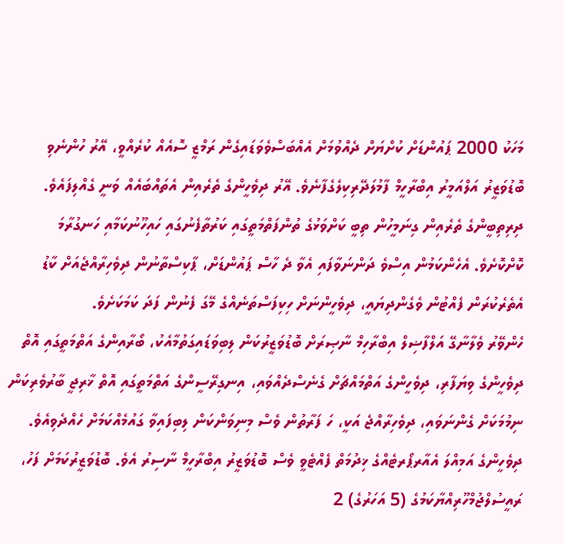މަހަކު 2000 ޕައުންޑަށް ކުށްޔަށް ދެއްވުމަށް އެއްބަސްވެވަޑައިގެން ރަމްޒީ ސޮއެއް ކުރެއްވީ، އޭރު ހުންނެވި ބޮޑުވަޒީރު އަލްއަމީރު އިބްރާހީމް ފާމުލަދޭރިކިލެގެފާނެވެ. އޭރު ދިވެހީންގެ ތެރެއިން އެތައްބައެއް ވަނީ ގެއްލިފައެވެ. ދިރިތިބީންގެ ތެރެއިން ގިނަމީހުން ތިބީ ކަށްވަޅުގެ ތުންފަތްމަތީގައި ކަރުތާފެނުގައި ހައިހޫނުކަމާއި ހަނގުރާމަ ކޮށްކޮށެވެ. އެހެންކަމުން އިސްވެ ދަންނަވާފައި އެވާ ދެ ހާސް ޕައުންޑަށް، ޕާކިސްތާނުން ދިވެހިރާއްޖެއަށް ކާޑު އެތެރެކުރަން ފެއްޓުން ވެގެންދިޔައީ، ދިވެހީންނަށް ހިކިފަސްތަނެއްގެ މޭގަ ފެނުން ފަދަ ކަމަކަށެވެ.
ހެންވޭރު ވެލާނާގޭ އަލްފާޟިލް އިބްރާހިމް ނާޞިރަށް ބޮޑުވަޒީރުކަން ލިބިވަޑައިގަތުމާއެކު، ބޯރާއިންގެ އަތްމަތީގައި އޮތް ދިވެހީންގެ ވިޔަފާރި، ދިވެހީންގެ އަތްމައްޗަށް ގެނެސްދެއްވައި، އިނގިރޭސީންގެ އަތްމަތީގައި އޮތް ޚާރިޖީ ބާރުވެރިކަން ނިމުމަކަށް ގެންނަވައި، ދިވެހިރާއްޖެ އަކީ، ހަ ފަރާތުން ވެސް މިނިވަންކަން ލިބިފައިވާ ގައުމެއްކަމަށް ހެއްދެވިއެވެ. ދިވެހީންގެ އަމިއްލަ އެއާރޕޯރޓެއްގެ ޚިދުމަތް ފެއްޓެވީ ވެސް ބޮޑުވަޒީރު އިބްރާހީމް ނާސިރު އެވެ. ބޮޑުވަޒީރުކަމަށް ފަހު، ރައީސުލްޖުމްހޫރިއްޔާކަމުގެ (5 އަހަރުގެ) 2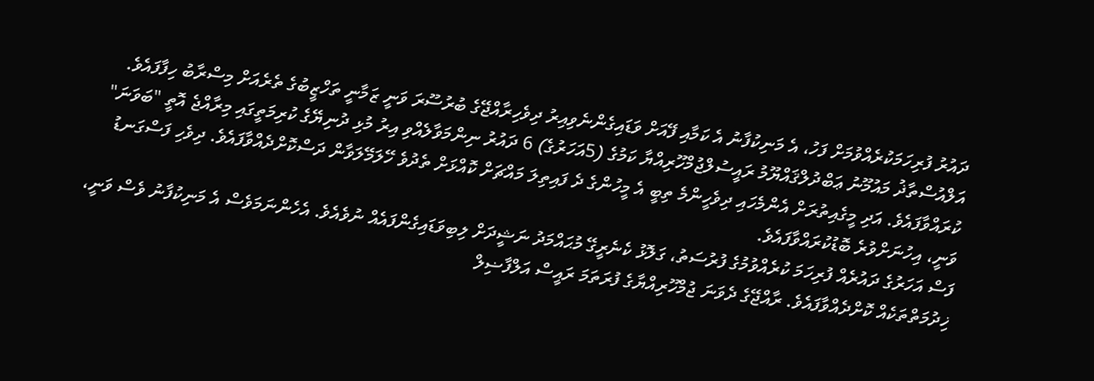ދައުރު ފުރިހަމަކުރެއްވުމަށް ފަހު، އެ މަނިކުފާނު އެ ކަމާއި ފޭއަށް ވަޑައިގެންނެވިއިރު ދިވެހިރާއްޖޭގެ ބުރުސޫރަ ވަނީ ޒަމާނީ ތަހްޒީބުގެ ތެރެއަށް މިސްރާބު ހިފާފައެވެ.
އަލްއުސްތާޛު މައުމޫނު ޢަބްދުލްޤައްޔޫމު ރައީސުލްޖުމްހޫރިއްޔާ ކަމުގެ (5އަހަރުގެ) 6 ދައުރު ނިންމަވާލެއްވި އިރު މުޅި ދުނިޔޭގެ ކުރިމަތީގައި މިރާއްޖެ އޮތީ "ބަވަނަ" ކުރައްވާފައެވެ. އަދި މީގެއިތުރަށް އެންމެހައި ދިވެހީންމެ ތިބީ އެ މީހުންގެ ދެ ފައިތިލަ މައްޗަށް ކޮއްޅަށް ތެދުވެ ހޭލަމޭލަވާން ދަސްކޮށްދެއްވާފައެވެ. ދިވެހި ފަސްގަނޑު ވަނީ، އިހުނަށްވުރެ ބޮޑުކުރައްވާފައެވެ.
ފަސް އަހަރުގެ ދައުރެއް ފުރިހަމަ ކުރެއްވުމުގެ ފުރުސަތު، ގަލޮޅު ކެނެރީގޭ މުޙައްމަދު ނަޝީދަށް ލިބިވަޑައިގެންފައެއް ނުވެއެވެ. އެހެންނަމަވެސް އެ މަނިކުފާނު ވެސް ވަނީ، ޚިދުމަތްތަކެއް ކޮށްދެއްވާފައެވެ. ރާއްޖޭގެ ދެވަނަ ޖުމްހޫރިއްޔާގެ ފުރަތަމަ ރައީސް އަލްފާޟިލް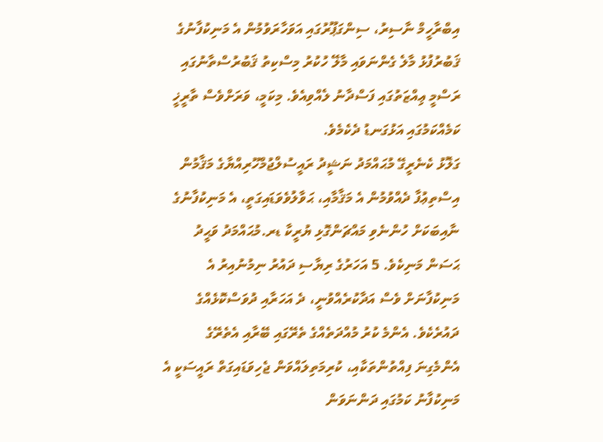އިބްރާހީމް ނާސިރު، ސިންގަޕޫރުގައި އަވަހާރަވުމުން އެ މަނިކުފާނުގެ ޤަބުރުފުޅު މާލެ ގެންނަވައި މާލޭ ހުކުރު މިސްކިތު ޤަބުރުސްތާނުގައި ރަސްމީ ޢިއްޒަތުގައި ފަސްދާނު ލެއްވިއެވެ. މިކަމީ، ވަރަށްވެސް ތާރީޚީ ކަމެއްކަމުގައި އަޅުގަނޑު ދެކެމެވެ.
ގަލޮޅު ކެނެރީގޭ މުޙައްމަދު ނަޝީދު ރައީސުލްޖުމްހޫރިއްޔާގެ މަޤާމުން އިސްތިޢުފާ ދެއްވުމުން އެ މަޤާމާއި، ޙަވާލުވެވަޑައިގަތީ، އެ މަނިކުފާނުގެ ނާއިބަކަށް ހުންނެވި މައްޗަންގޮޅި ޔުރީކާ ޑރ.މުޙައްމަދު ވަޙީދު ޙަސަން މަނިކެވެ. 5 އަހަރުގެ ރިޔާސި ދައުރު ނިމުނުއިރު އެ މަނިކުފާނަށް ވެސް އަދާކުރެއްވުނީ، ދެ އަހަރާއި ދުވަސްކޮޅެއްގެ ދައުރެކެވެ. އެންމެ ކުރު މުއްދަތެއްގެ ތެރޭގައި ބޭރާއި އެތެރޭގެ އެންމެގިނަ ފިއްތުންތަކާއި، ކުރިމަތިލައްވަން ޖެހިވަޑައިގަތް ރައީސަކީ އެ މަނިކުފާނު ކަމުގައި ދަންނަވަން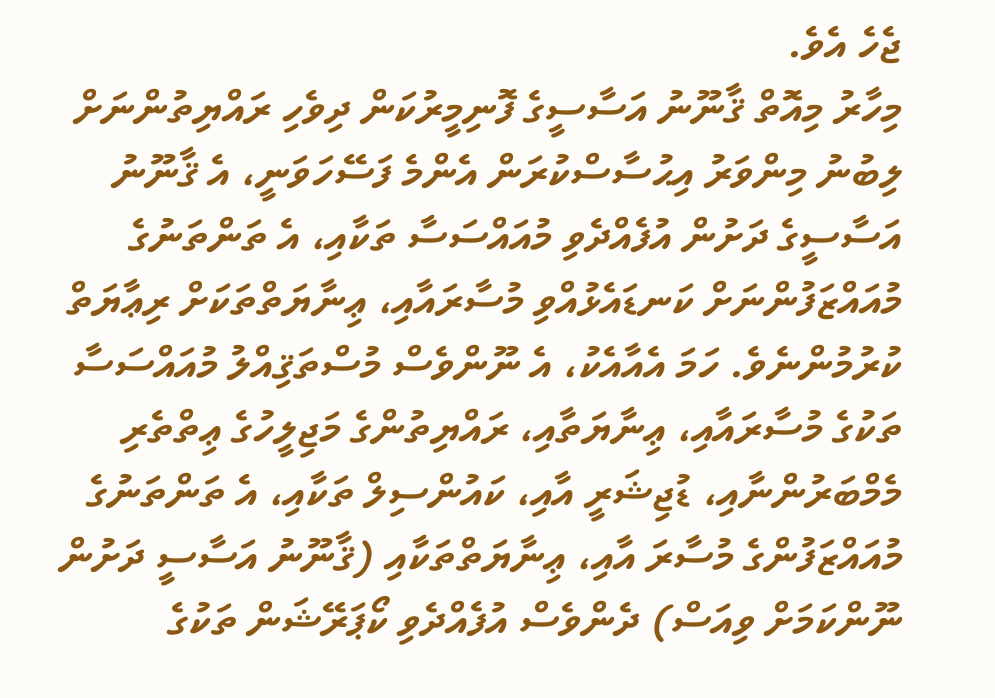ޖެހެ އެވެ.
މިހާރު މިއޮތް ޤާނޫނު އަސާސީގެ ފޮނިމީރުކަން ދިވެހި ރައްޔިތުންނަށް ލިބުނު މިންވަރު އިޙުސާސްކުރަން އެންމެ ފަސޭހަވަނީ، އެ ޤާނޫނު އަސާސީގެ ދަށުން އުފެއްދެވި މުއައްސަސާ ތަކާއި، އެ ތަންތަނުގެ މުއައްޒަފުންނަށް ކަނޑައެޅުއްވި މުސާރައާއި، ޢިނާޔަތްތަކަށް ރިޢާޔަތް ކުރުމުންނެވެ. ހަމަ އެއާއެކު، އެ ނޫންވެސް މުސްތަޤިއްލު މުއައްސަސާ ތަކުގެ މުސާރައާއި، ޢިނާޔަތާއި، ރައްޔިތުންގެ މަޖިލީހުގެ ޢިތްތެރި މެމްބަރުންނާއި، ޑުޖިޝަރީ އާއި، ކައުންސިލް ތަކާއި، އެ ތަންތަނުގެ މުއައްޒަފުންގެ މުސާރަ އާއި، ޢިނާޔަތްތަކާއި (ޤާނޫނު އަސާސީ ދަށުން ނޫންކަމަށް ވިއަސް) ދެންވެސް އުފެއްދެވި ކޯޕަރޭޝަން ތަކުގެ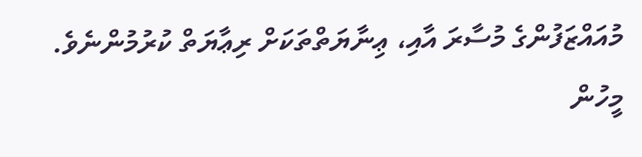މުއައްޒަފުންގެ މުސާރަ އާއި، ޢިނާޔަތްތަކަށް ރިޢާޔަތް ކުރުމުންނެވެ. މީހުން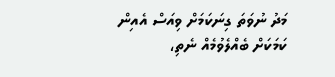މަދު ނުވަތަ ގިނަކަމަށް ވިއަސް އެއިން ކަމަކަށް ބެއްލެވުމެއް ނެތި،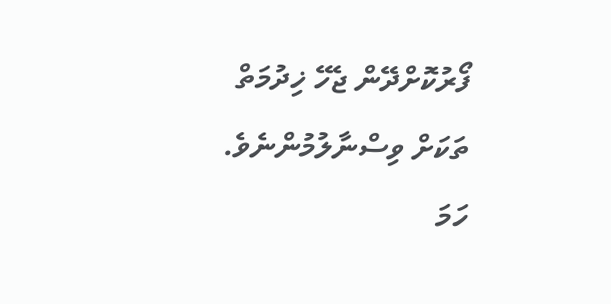ފޯރުކޮށްދޭން ޖެހޭ ޚިދުމަތް ތަކަށް ވިސްނާލުމުންނެވެ. ހަމަ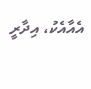އެއާއެކު، އިދާރީ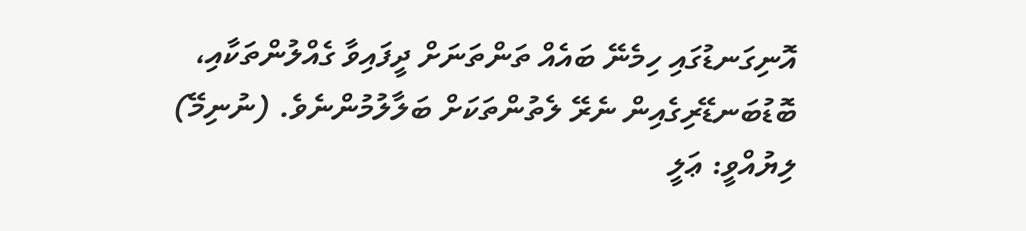އޮނިގަނޑުގައި ހިމެނޭ ބައެއް ތަންތަނަށް ދީފައިވާ ގެއްލުންތަކާއި، ބޮޑުބަނޑޭރިގެއިން ނެރޭ ލެތުންތަކަށް ބަލާލުމުންނެވެ. (ނުނިމޭ)
ލިޔުއްވީ: ޢަލީ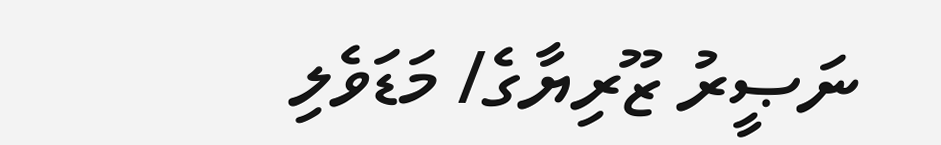ނަޞީރު ޒޫރިޔާގެ/ މަޑަވެލި